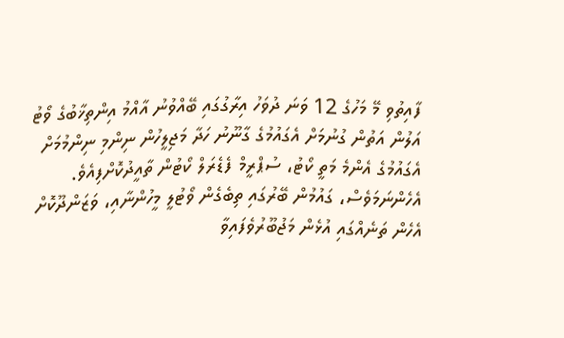ފާއިތުވި މޭ މަހުގެ 12 ވަނަ ދުވަހު އިރާގުގައި ބޭއްވުނު އާއްމު އިންތިޚާބުގެ ވޯޓު އަލުން އަތުން ގުނުމަށް އެގައުމުގެ ގާނޫނު ހަދާ މަޖިލީހުން ނިންމި ނިންމުމަށް އެގައުމުގެ އެންމެ މަތީ ކޯޓު، ސުޕްރީމް ފެޑެރަލް ކޯޓުން ތާއީދުކޮށްފިއެވެ. އެހެންނަމަވެސް، ގައުމުން ބޭރުގައި ތިބެގެން ވޯޓުލީ މީހުންނާއި، ވަޒަންދޫކޮށް އެހެން ތަނެއްގައި އުޅެން މަޖުބޫރުވެފައިވާ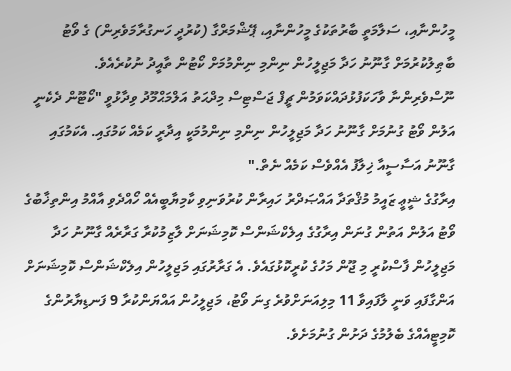މީހުންނާއި، ސަލާމަތީ ބާރުތަކުގެ މީހުންނާއި، ޕޭޝްމަރްގާ (ކުރުދީ ހަނގުރާމަވެރިން) ގެ ވޯޓު ބާޠިލުކުރުމަށް ގާނޫނު ހަދާ މަޖިލީހުން ނިންމި ނިންމުމަށް ކޯޓުން ތާއީދު ނުކުރެއެވެ.
ނޫސްވެރިންނާ ވާހަކަފުޅުދައްކަވަމުން ޗީފް ޖަސްޓިސް މިދްޙަތު އަލްމަޙްމޫދު ވިދާޅުވީ "ކޯޓޫން ދެކެނީ އަލުން ވޯޓު ގުނުމަށް ގާނޫނު ހަދާ މަޖިލީހުން ނިންމި ނިންމުމަކީ އިދާރީ ކަމެއް ކަމުގައި. އެކަމުގައި ގާނޫނު އަސާސީއާ ޚިލާފު އެއްވެސް ކަމެއް ނެތް."
އިރާގުގެ ޝީޢީ ޒައީމު މުޤްތަދާ އައްޞަދްރު ހައިރާން ކުރުވަނިވި ކާމިޔާބީއެއް ހޯއްދެވި އާއްމު އިންތިޚާބުގެ ވޯޓު އަލުން އަތުން ގުނަން އިރާގުގެ އިލެކްޝަންސް ކޮމިޝަނަށް ލާޒިމުކުރާ ގަރާރެއް ގާނޫނު ހަދާ މަޖިލީހުން ފާސްކުރީ މި ޖޫން މަހުގެ ކުރީކޮޅުގައެވެ. އެ ގަރާރުގައި މަޖިލީހުން އިލެކްޝަންސް ކޮމިޝަނަށް އަންގާފައި ވަނީ ލާފައިވާ 11 މިލިއަނަށްވުރެ ގިނަ ވޯޓު، މަޖިލީހުން އައްޔަންކުރާ 9 ފަނޑިޔާރުންގެ ކޮމިޓީއެއްގެ ބެލުމުގެ ދަށުން ގުނުމަށެވެ.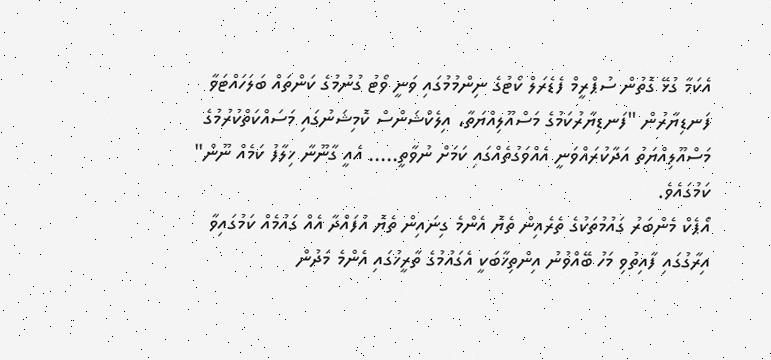އެކަމާ ގުޅޭ ގޮތުން ސުޕްރީމް ފެޑެރަލް ކޯޓުގެ ނިންމުމުގައި ވަނީ ވޯޓު ގުނުމުގެ ކަންތައް ބަލަހައްޓަވާ ފަނޑިޔާރުން "ފަނޑިޔާރުކަމުގެ މަސްއޫލިއްޔަތާ، އިލެކްޝަންސް ކޮމިޝަނުގައި މަސައްކަތްކުރުމުގެ މަސްއޫލިއްޔަތު އަދާކުރައްވަނީ އެއްވަގުތެއްގައި ކަމަށް ނުވާތީ..... އެއީ ގާނޫނާ ޚިލާފު ކަމެއް ނޫން" ކަމުގައެވެ.
އޯޕެކް މެންބަރު ގައުމުތަކުގެ ތެރެއިން ތެޔޮ އެންމެ ގިނައިން ތެޔޮ އުފައްދާ އެއް ގައުމެއް ކަމުގައިވާ އިރާގުގައި ފާއިތުވި މަހު ބޭއްވުނު އިންތިޚާބަކީ އެގައުމުގެ ތާރީޚުގައި އެންމެ މަދުން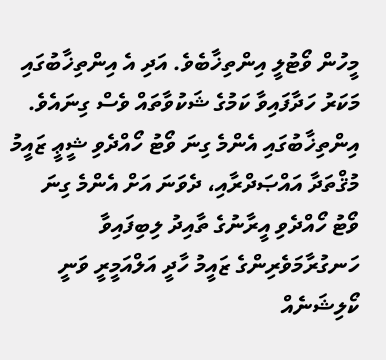މީހުން ވޯޓުލީ އިންތިޚާބެވެ. އަދި އެ އިންތިޚާބުގައި މަކަރު ހަދާފައިވާ ކަމުގެ ޝަކުވާތައް ވެސް ގިނައެވެ.
އިންތިޚާބުގައި އެންމެ ގިނަ ވޯޓު ހޯއްދެވި ޝީޢީ ޒައީމު މުޤްތަދާ އައްޞަދްރާއި، ދެވަނަ އަށް އެންމެ ގިނަ ވޯޓު ހޯއްދެވި އީރާނުގެ ތާއިދު ލިބިފައިވާ ހަނގުރާމަވެރިންގެ ޒައީމު ހާދީ އަލްއަމީރީ ވަނީ ކޯލިޝަނެއް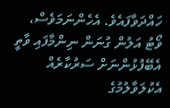ހައްދަވާފައެވެ. އެހެންނަމަވެސް، ވޯޓު އަލުން ގުނަން ނިންމާފައި ވާތީ އެބޭފުޅުންނަށް ސަރުކާރެއް އެކުލަވާލުމުގެ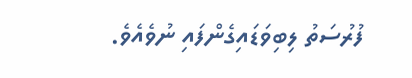ފުރުސަތު ލިބިވަޑައިގެންފައި ނުވެއެވެ.